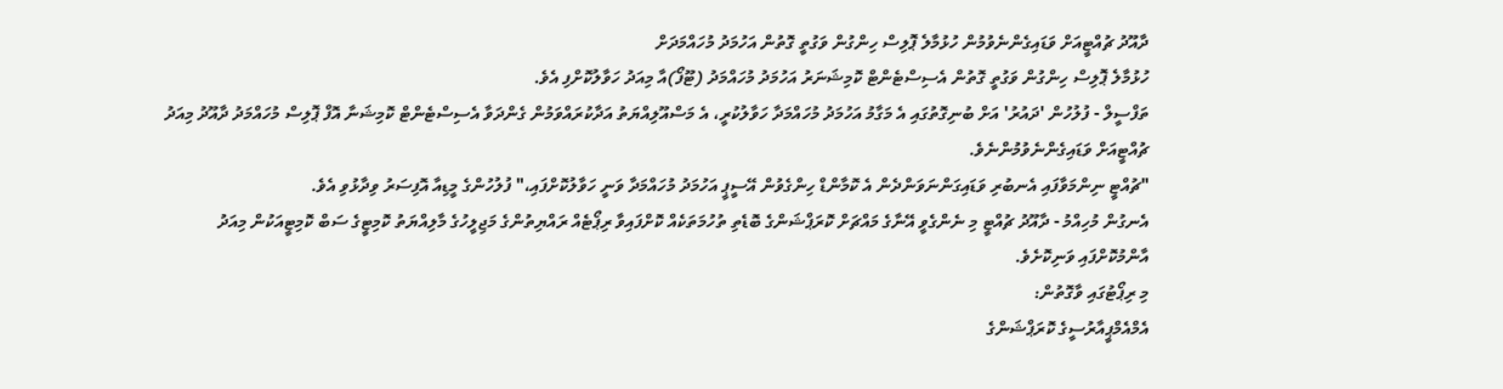ދާއޫދު ޗުއްޓީއަށް ވަޑައިގެންނެވުމުން ހުޅުމާލެ ޕޮލިސް ހިންގުން ވަގުތީ ގޮތުން އަހުމަދު މުހައްމަދަށް
ހުޅުމާލެ ޕޮލިސް ހިންގުން ވަގުތީ ގޮތުން އެސިސްޓެންޓް ކޮމިޝަނަރު އަހުމަދު މުހައްމަދު (ޓޫފޯ)އާ މިއަދު ހަވާލުކޮށްފި އެވެ.
ތަފްސީލް - ފުލުހުން 'ދައުރު' އަށް ބުނިގޮތުގައި އެ މަގާމު އަހުމަދު މުހައްމަދާ ހަވާލުކުރީ، އެ މަސްއޫލިއްޔަތު އަދާކުރައްވަމުން ގެންދަވާ އެސިސްޓެންޓް ކޮމިޝަނާ އޮފް ޕޮލިސް މުހައްމަދު ދާއޫދު މިއަދު ޗުއްޓީއަށް ވަޑައިގެންނެވުމުންނެވެ.
"ޗުއްޓީ ނިންމަވާފައި އެނބުރި ވަޑައިގަންނަވަންދެން އެ ކޮމާންޑް ހިންގެވުން އޭސީޕީ އަހުމަދު މުހައްމަދާ ވަނީ ހަވާލުކޮށްފައި،" ފުލުހުންގެ މީޑިއާ އޮފިސަރު ވިދާޅުވި އެވެ.
އެނގުން މުހިއްމު - ދާއޫދު ޗުއްޓީ މި ނެންގެވީ އޭނާގެ މައްޗަށް ކޮރަޕްޝަންގެ ބޮޑެތި ތުހުމަތަކެއް ކޮށްފައިވާ ރިޕޯޓެއް ރައްޔިތުންގެ މަޖިލީހުގެ މާލިއްޔަތު ކޮމިޓީގެ ސަބް ކޮމިޓީއަކުން މިއަދު އާންމުކޮށްފައި ވަނިކޮށެވެ.
މި ރިޕޯޓުގައި ވާގޮތުން:
އެމްއެމްޕީއާރުސީގެ ކޮރަޕްޝަންގެ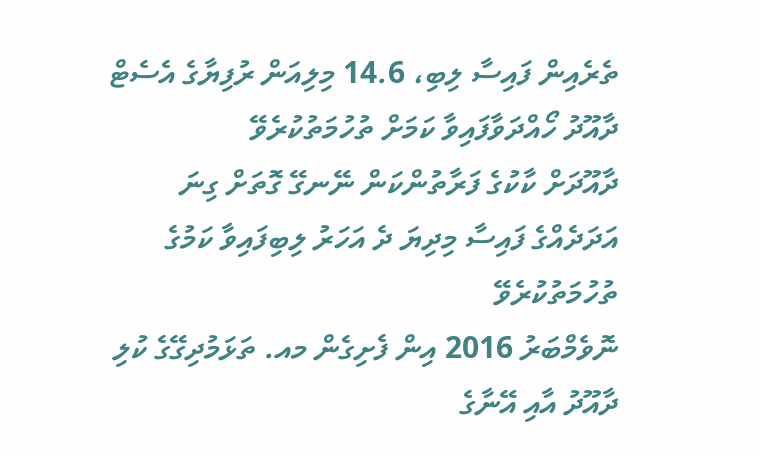ތެރެއިން ފައިސާ ލިބި، 14.6 މިލިއަން ރުފިޔާގެ އެސެޓް ދާއޫދު ހޯއްދަވާފައިވާ ކަމަށް ތުހުމަތުކުރެވޭ
ދާއޫދަށް ކާކުގެ ފަރާތުންކަން ނޭނގޭ ގޮތަށް ގިނަ އަދަދެއްގެ ފައިސާ މިދިޔަ ދެ އަހަރު ލިބިފައިވާ ކަމުގެ ތުހުމަތުކުރެވޭ
ނޮވެމްބަރު 2016 އިން ފެށިގެން މއ. ތަޅަމުދިގޭގެ ކުލި ދާއޫދު އާއި އޭނާގެ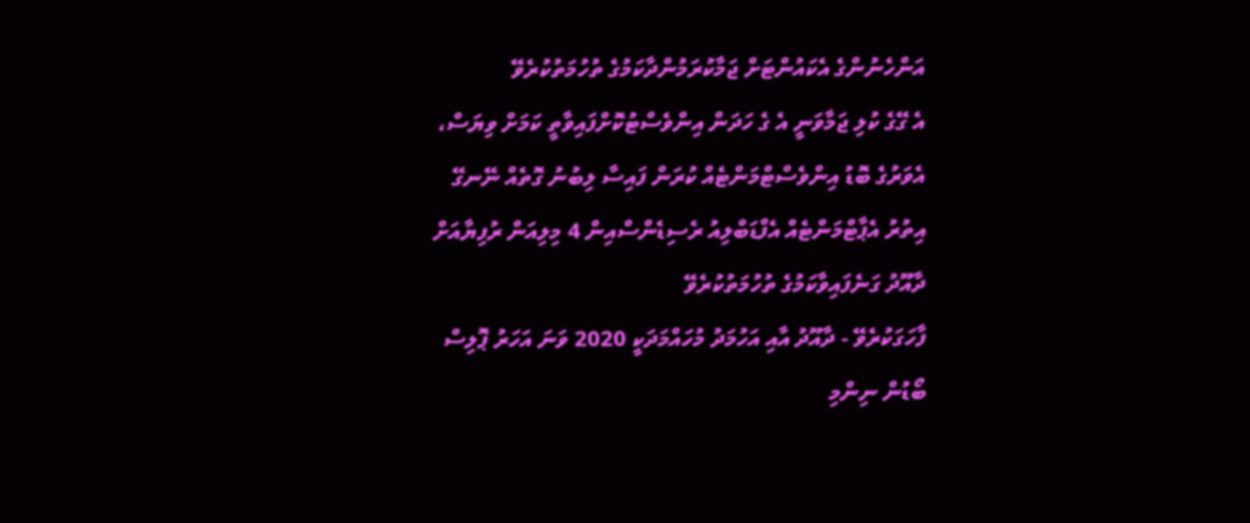އަންހެނުންގެ އެކައުންޓަށް ޖަމާކުރަމުންދާކަމުގެ ތުހުމަތުކުރެވޭ
އެ ގޭގެ ކުލި ޖަމާވަނީ އެ ގެ ހަދަން އިންވެސްޓުކޮށްފައިވާތީ ކަމަށް ވިޔަސް، އެވަރުގެ ބޮޑު އިންވެސްޓްމަންޓެއް ކުރަން ފައިސާ ލިބުނު ގޮތެއް ނޭނގޭ
އިތުރު އެޕާޓްމަންޓެއް އެފްޑަބްލިއު ރެސިޑެންސްއިން 4 މިލިއަން ރުފިޔާއަށް ދާއޫދު ގަނެފައިވާކަމުގެ ތުހުމަތުކުރެވޭ
ފާހަގަކުރެވޭ - ދާއޫދު އާއި އަހުމަދު މުހައްމަދަކީ 2020 ވަނަ އަހަރު ޕޮލިސް ބޯޑުން ނިންމި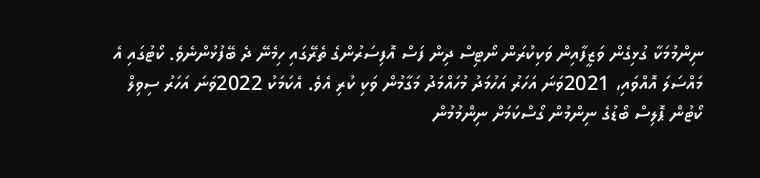ނިންމުމަކާ ގުޅިގެން ވަޒީފާއިން ވަކިކުރަން ނޯޓިސް ދިން ފަސް އޮފިސަރުންގެ ތެރޭގައި ހިމެނޭ ދެ ބޭފުޅުންނެވެ. ކޯޓުގައި އެ މައްސަލަ އޮއްވައި، 2021ވަނަ އަހަރު އަހުމަދު މުހައްމަދު މަގާމުން ވަކި ކުރި އެވެ. އެކަމަކު 2022ވަނަ އަހަރު ސިވިލް ކޯޓުން ޕޮލިސް ބޯޑުގެ ނިންމުން ގޯސްކަމަށް ނިންމުމުން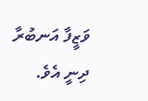ވަޒީފާ އަނބުރާ ދިނީ އެވެ.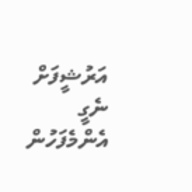އަރުޝީފަށް ނެގީ
އެންމެފަހުން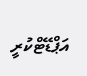އަޕްޑޭޓްކުރީ